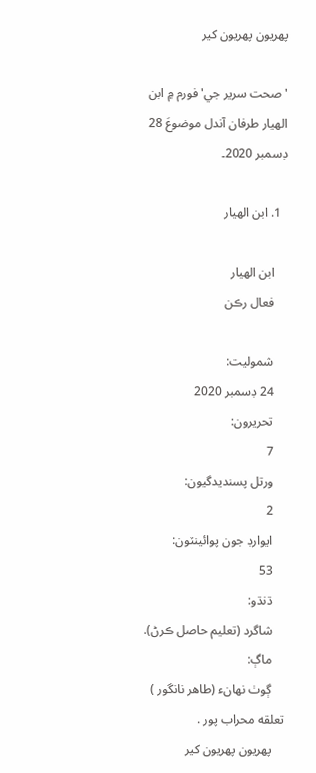پھريون پھريون کير

'صحت سرير جي' فورم ۾ ابن الھيار طرفان آندل موضوعَ 28 ڊسمبر 2020۔

  1. ابن الھيار

    ابن الھيار
    فعال رڪن

    شموليت:
    24 ڊسمبر 2020
    تحريرون:
    7
    ورتل پسنديدگيون:
    2
    ايوارڊ جون پوائينٽون:
    53
    ڌنڌو:
    شاگرد (تعليم حاصل ڪرڻ).
    ماڳ:
    ڳوٺ نھانء (طاهر نانگور ) تعلقه محراب پور .
    پھريون پهريون کير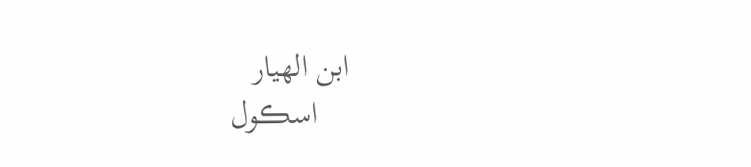ابن الهيار
    اسڪول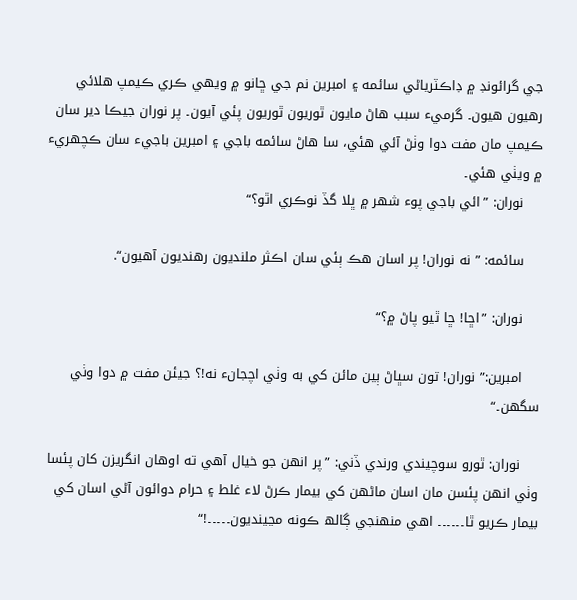جي گرائونڊ ۾ ڊاڪٽرياڻي سائمه ۽ امبرين نم جي ڇانو ۾ ويهي ڪري ڪيمپ هلائي رهيون هيون۔ گرميء سبب هاڻ مايون ٿوريون ٿوريون پئي آيون۔ پر نوران جيڪا دير سان ڪيمپ مان مفت دوا وٺڻ آئي هئي، سا هاڻ سائمه باجي ۽ امبرين باجيء سان ڪچهريء ۾ ويٺي هئي۔
    نوران: ”ائي باجي پوء شھر ۾ ڀلا گڏ نوڪري اٿو؟“

    سائمه: ” نه نوران! پر اسان هڪ ٻئي سان اڪثر ملنديون رهنديون آهيون“.

    نوران: ”اڇا! ڇا ٿيو پاڻ ۾؟“

    امبرين:” نوران! تون سڀاڻ ٻين مائن کي به وٺي اچجانء نه!؟ جيئن مفت ۾ دوا وٺي سگهن۔“

    نوران: ٿورو سوچيندي ورندي ڏني: ”پر انهن جو خيال آهي ته اوهان انگريزن کان پئسا وٺي انهن پئسن مان اسان ماڻهن کي بيمار ڪرڻ لاء غلط ۽ حرام دوائون آڻي اسان کي بيمار ڪريو ٿا۔۔۔۔۔۔ اهي منهنجي ڳالھ ڪونه مڃينديون۔۔۔۔۔!“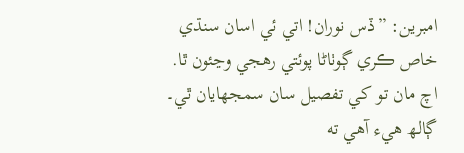امبرين: ”ڏس نوران! اتي ئي اسان سنڌي خاص ڪري ڳوٺاڻا پوئتي رهجي وڃئون ٿا. اچ مان تو کي تفصيل سان سمجھايان ٿي۔ ڳالھ هيء آهي ته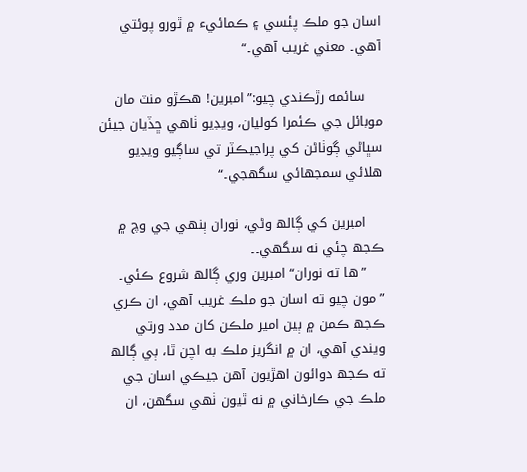اسان جو ملڪ پئسي ۽ ڪمائيء ۾ ٿورو پوئتي آهي۔ معني غريب آهي۔“

    سائمه رڙڪندي چيو:”امبرين! هڪڙو منٽ مان موبائل جي ڪئمرا کوليان، ويڊيو ٺاهي ڇڏيان جيئن سڀاڻي ڳوٺاڻن کي پراجيڪٽر تي ساڳيو ويڊيو هلائي سمجھائي سگھجي۔“

    امبرين کي ڳالھ وڻي، نوران ٻنهي جي وچ ۾ ڪجھ چئي نه سگهي۔۔
    ”ها ته نوران“ امبرين وري ڳالھ شروع ڪئي۔ ”مون چيو ته اسان جو ملڪ غريب آهي، ان ڪري ڪجھ ڪمن ۾ ٻين امير ملڪن کان مدد ورتي ويندي آهي، ان ۾ انگريز ملڪ به اچن ٿا، ٻي ڳالھ ته ڪجھ دوائون اهڙيون آهن جيڪي اسان جي ملڪ جي ڪارخاني ۾ نه ٿيون ٺهي سگهن، ان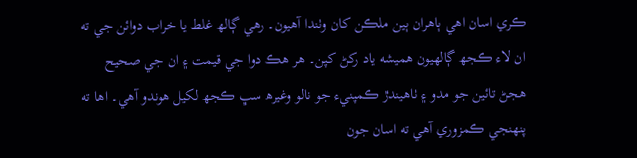ڪري اسان اهي ٻاهران ٻين ملڪن کان وٺندا آهيون۔ رهي ڳالھ غلط يا خراب دوائن جي ته ان لاء ڪجھ ڳالهيون ھميشه ياد رکڻ کپن۔ هر هڪ دوا جي قيمت ۽ ان جي صحيح هجڻ تائين جو مدو ۽ ٺاهيندڙ ڪمپنيء جو نالو وغيرھ سڀ ڪجھ لکيل هوندو آهي۔ اها ته پنهنجي ڪمزوري آهي ته اسان جون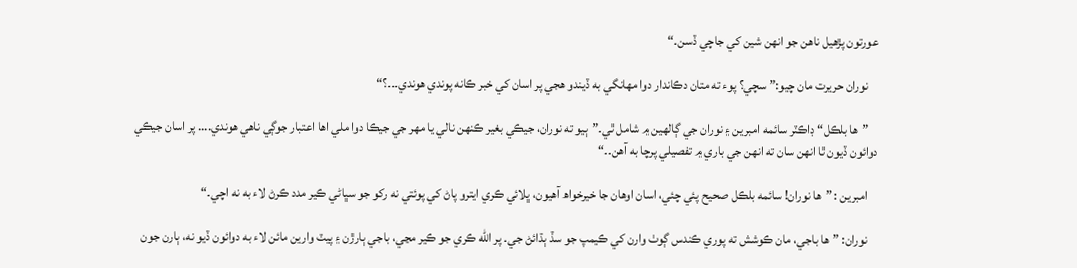عورتون پڙهيل ناهن جو انهن شين کي جاچي ڏسن۔“

    نوران حريرت مان چيو:”سچي؟ پوء ته متان دڪاندار دوا مهانگي به ڏيندو هجي پر اسان کي خبر ڪانه پوندي هوندي۔۔۔؟“

    ”ها بلڪل“ ڊاڪٽر سائمه امبرين ۽ نوران جي ڳالھين ۾ شامل ٿي۔”ٻيو ته نوران، جيڪي بغير ڪنهن نالي يا مھر جي جيڪا دوا ملي اها اعتبار جوڳي ناهي هوندي.... پر اسان جيڪي دوائون ڏيون ٿا انهن سان ته انهن جي باري ۾ تفصيلي پرچا به آهن۔۔“

    امبرين : ”ها نوران! سائمه بلڪل صحيح پئي چئي، اسان اوهان جا خيرخواھ آهيون، ڀلائي ڪري ايترو پاڻ کي پوئتي نه رکو جو سڀاڻي ڪير مدد ڪرڻ لاء به نه اچي۔“

    نوران: ”ها باجي، مان ڪوشش ته پوري ڪندس ڳوٺ وارن کي ڪيمپ جو سڏ ٻڌائڻ جي۔ پر الله ڪري جو ڪير مڃي، باجي ٻارڙن ۽ پيٽ وارين مائن لاء به دوائون ڏيو نه، ٻارن جون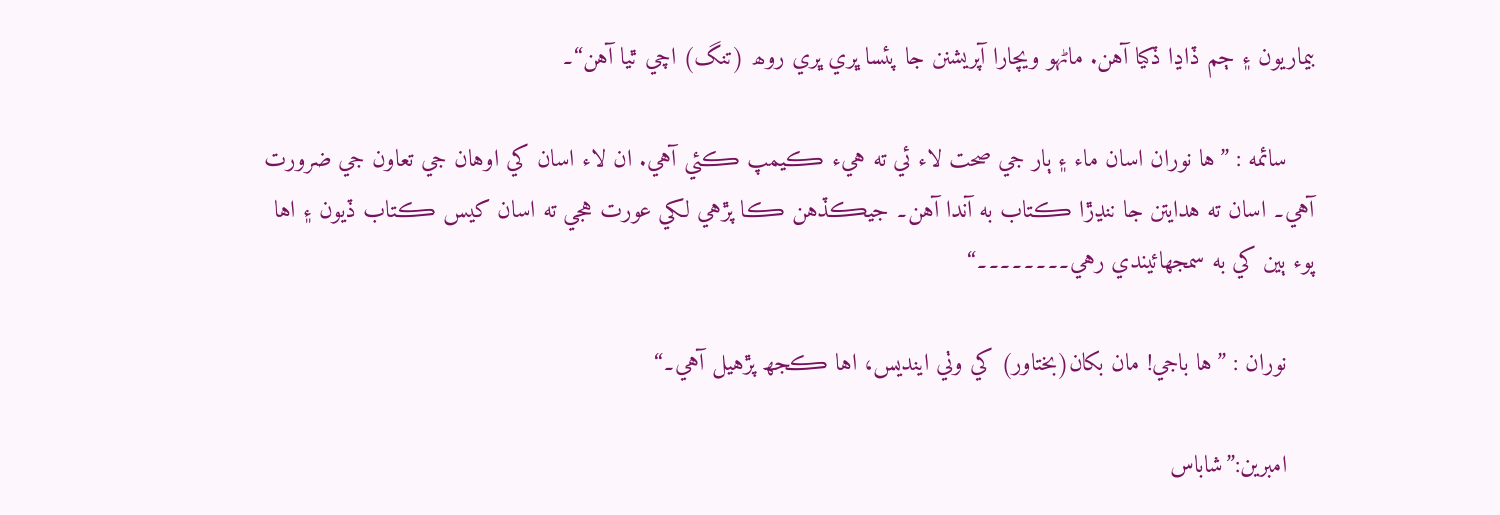بيماريون ۽ ڄم ڏاڍا ڏکيا آهن. ماڻهو ويچارا آپريشنن جا پئسا ڀري ڀري روھ (تنگ) اچي ٿيا آهن“۔

    سائمه : ”ها نوران اسان ماء ۽ ٻار جي صحت لاء ئي ته هيء ڪيمپ ڪئي آهي. ان لاء اسان کي اوهان جي تعاون جي ضرورت آهي۔ اسان ته هدايتن جا ننڍڙا ڪتاب به آندا آهن۔ جيڪڏهن ڪا پڙهي لکي عورت هجي ته اسان کيس ڪتاب ڏيون ۽ اها پوء ٻين کي به سمجهائيندي رهي۔۔۔۔۔۔۔۔“

    نوران : ”ها باجي! مان بکان(بختاور) کي وٺي اينديس، اها ڪجھ پڙهيل آهي۔“

    امبرين:”شاباس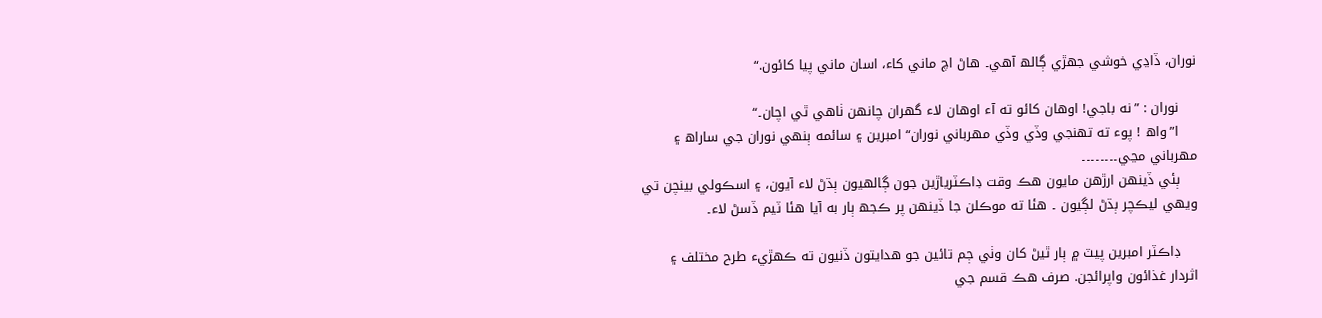نوران، ڏاڍي خوشي جهڙي ڳالھ آهي۔ هاڻ اچ ماني کاء، اسان ماني پيا کائون.“

    نوران : ”نه باجي! اوهان کائو ته آء اوهان لاء گھران چانهن ٺاهي ٿي اچان۔“
    ا”واھ ! پوء ته تهنجي وڏي وڏي مهرباني نوران“ امبرين ۽ سائمه ٻنهي نوران جي ساراھ ۽ مهرباني مڃي۔۔۔۔۔۔۔۔
    ٻئي ڏينهن ارڙهن مايون هڪ وقت ڊاڪٽرياڙين جون ڳالهيون ٻڌڻ لاء آيون، ۽ اسڪولي بينچن تي ويھي ليڪچر ٻڌڻ لڳيون ۔ هئا ته موڪلن جا ڏينهن پر ڪجھ ٻار به آيا هئا ٽيم ڏسڻ لاء۔

    ڊاڪٽر امبرين پيٽ ۾ ٻار ٿيڻ کان وٺي ڄم تائين جو هدايتون ڏنيون ته ڪهڙيء طرح مختلف ۽ اثردار غذائون واپرائجن. صرف هڪ قسم جي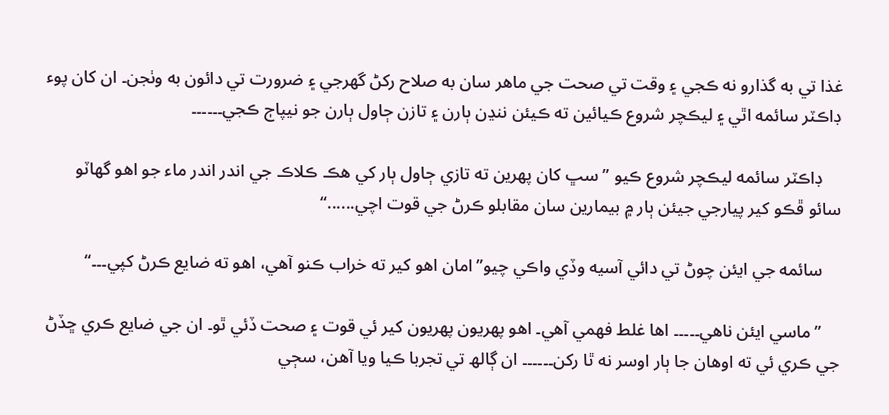غذا تي به گذارو نه ڪجي ۽ وقت تي صحت جي ماهر سان به صلاح رکڻ گھرجي ۽ ضرورت تي دائون به وٺجن۔ ان کان پوء ڊاڪٽر سائمه اٿي ۽ ليڪچر شروع ڪيائين ته ڪيئن ننڍن ٻارن ۽ تازن ڄاول ٻارن جو نيپاڄ ڪجي۔۔۔۔۔۔

    ڊاڪٽر سائمه ليڪچر شروع ڪيو ” سڀ کان پهرين ته تازي ڄاول ٻار کي هڪ ڪلاڪ جي اندر اندر ماء جو اهو گهاٽو سائو ڦڪو کير پيارجي جيئن ٻار ۾ بيمارين سان مقابلو ڪرڻ جي قوت اچي......“

    سائمه جي ايئن چوڻ تي دائي آسيه وڏي واڪي چيو”امان اهو کير ته خراب ڪنو آهي، اهو ته ضايع ڪرڻ کپي۔۔۔“

    ”ماسي ايئن ناهي۔۔۔۔۔ اها غلط فهمي آهي۔ اهو پهريون پهريون کير ئي قوت ۽ صحت ڏئي ٿو۔ ان جي ضايع ڪري ڇڏڻ جي ڪري ئي ته اوهان جا ٻار اوسر نه ٿا رکن۔۔۔۔۔۔ ان ڳالھ تي تجربا ڪيا ويا آهن، سڄي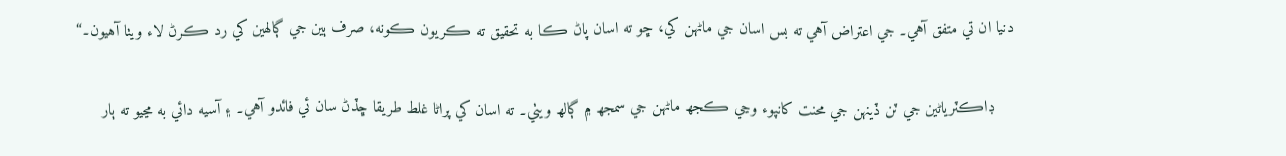دنيا ان تي متفق آهي۔ جي اعتراض آهي ته بس اسان جي ماڻهن کي، ڇو ته اسان پاڻ ڪا به تحقيق ته ڪريون ڪونه، صرف ٻين جي ڳالهين کي رد ڪرڻ لاء ويٺا آهيون۔“

    ڊاڪٽرياڻين جي ٽن ڏينهن جي محنت کانپوء وڃي ڪجھ ماڻهن جي سمجھ ۾ ڳالھ ويٺي۔ ته اسان کي پراڻا غلط طريقا ڇڏڻ سان ئي فائدو آهي۔ ۽ آسيه دائي به مڃيو ته ٻار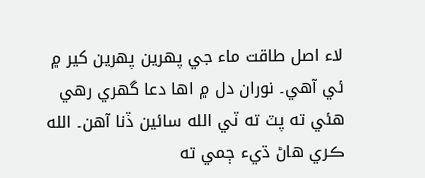لاء اصل طاقت ماء جي پهرين پهرين کير ۾ ئي آهي۔ نوران دل ۾ اها دعا گهري رهي هئي ته پٽ ته ٽي الله سائين ڏنا آهن۔ الله ڪري هاڻ ڌيء ڄمي ته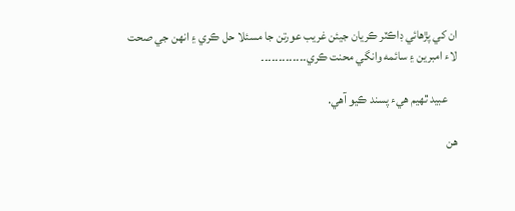ان کي پڙهائي ڊاڪٽر ڪريان جيئن غريب عورتن جا مسئلا حل ڪري ۽ انهن جي صحت لاء امبرين ۽ سائمه وانگي محنت ڪري۔۔۔۔۔۔۔۔۔۔۔۔۔

    عبيد ٿھيم هيء پسند ڪيو آهي.

هن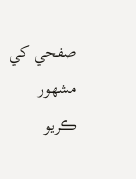صفحي کي مشهور ڪريو